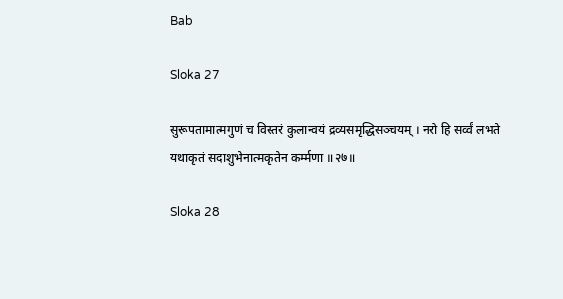Bab

Sloka 27

सुरूपतामात्मगुणं च विस्तरं कुलान्वयं द्रव्यसमृद्धिसञ्चयम् । नरो हि सर्व्वं लभते यथाकृतं सदाशुभेनात्मकृतेन कर्म्मणा ॥२७॥

Sloka 28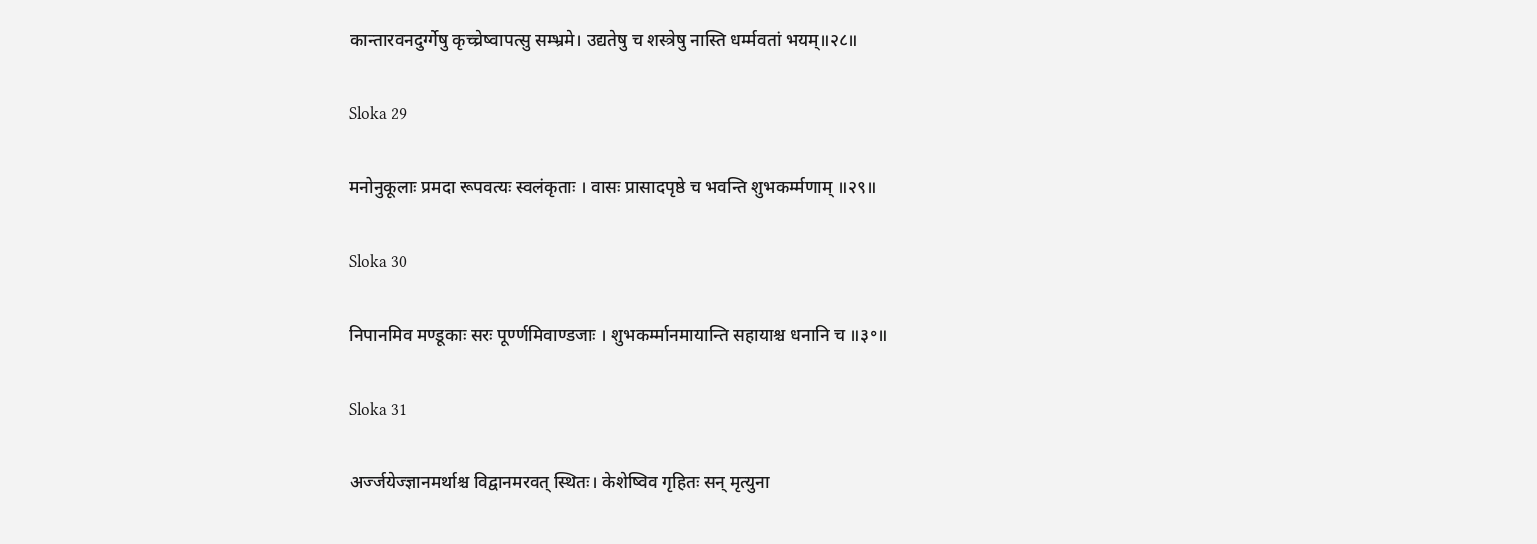कान्तारवनदुर्ग्गेषु कृच्च्रेष्वापत्सु सम्भ्रमे। उद्यतेषु च शस्त्रेषु नास्ति धर्म्मवतां भयम्॥२८॥

Sloka 29

मनोनुकूलाः प्रमदा रूपवत्यः स्वलंकृताः । वासः प्रासादपृष्ठे च भवन्ति शुभकर्म्मणाम् ॥२९॥

Sloka 30

निपानमिव मण्डूकाः सरः पूर्ण्णमिवाण्डजाः । शुभकर्म्मानमायान्ति सहायाश्च धनानि च ॥३॰॥

Sloka 31

अर्ज्जयेज्ज्ञानमर्थाश्च विद्वानमरवत् स्थितः। केशेष्विव गृहितः सन् मृत्युना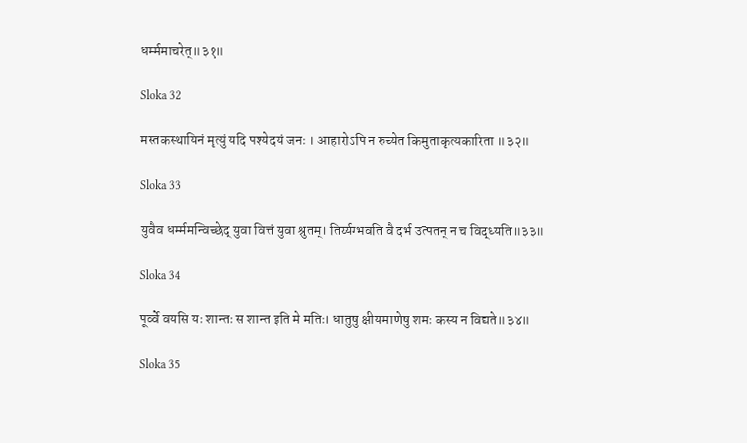धर्म्ममाचरेत्॥३१॥

Sloka 32

मस्तकस्थायिनं मृत्युं यदि पश्येदयं जनः । आहारोऽपि न रुच्येत किमुताकृत्यकारिता ॥३२॥

Sloka 33

युवैव धर्म्ममन्विच्छेद् युवा वित्तं युवा श्रुतम्। तिर्य्यग्भवति वै दर्भ उत्पतन् न च विद्ध्यति॥३३॥

Sloka 34

पूर्व्वे वयसि यः शान्तः स शान्त इति मे मतिः। धातुषु क्षीयमाणेषु शमः कस्य न विद्यते॥३४॥

Sloka 35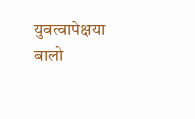युवत्वापेक्षया बालो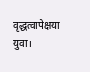वृद्धत्वापेक्षया युवा।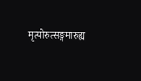मृत्योरुत्सङ्गमारुह्य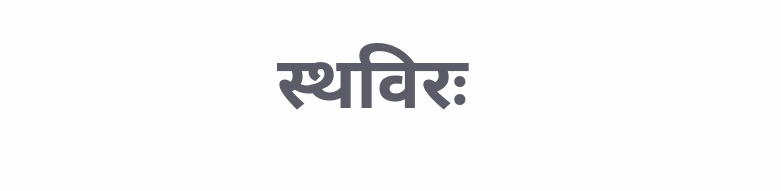स्थविरः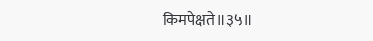किमपेक्षते॥३५॥